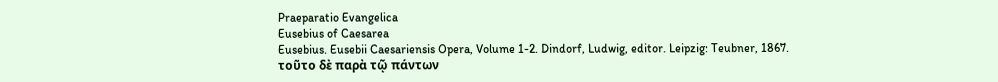Praeparatio Evangelica
Eusebius of Caesarea
Eusebius. Eusebii Caesariensis Opera, Volume 1-2. Dindorf, Ludwig, editor. Leipzig: Teubner, 1867.
τοῦτο δὲ παρὰ τῷ πάντων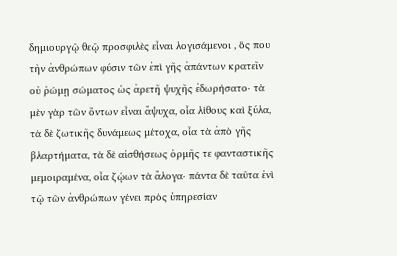δημιουργῷ θεῷ προσφιλὲς εἶναι λογισάμενοι , ὅς που τὴν ἀνθρώπων φύσιν τῶν ἐπὶ γῆς ἀπάντων κρατεῖν οὐ ῥώμῃ σώματος ὡς ἀρετῆ̣ ψυχῆς ἐδωρήσατο· τὰ μὲν γὰρ τῶν ὄντων εἶναι ἄψυχα, οἷα λίθους καὶ ξύλα, τὰ δὲ ζωτικῆς δυνάμεως μέτοχα, οἶα τὰ ἀπὸ γῆς βλαρτήματα, τὰ δὲ αἰσθήσεως ὁρμῆς τε φανταστικῆς μεμοιραμένα, οἶα ζῴων τὰ ἄλογα· πάντα δὲ ταῦτα ἑνὶ τῷ τῶν ἀνθρώπων γένει πρὸς ὑπηρεσίαν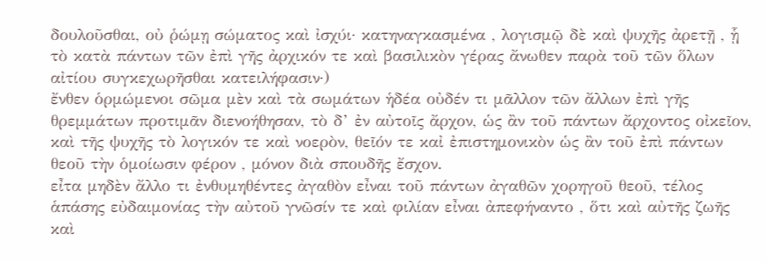δουλοῦσθαι, οὐ ῥώμῃ σώματος καὶ ἰσχύι· κατηναγκασμένα , λογισμῷ δὲ καὶ ψυχῆς ἀρετῇ , ᾗ τὸ κατὰ πάντων τῶν ἐπὶ γῆς ἀρχικόν τε καὶ βασιλικὸν γέρας ἄνωθεν παρὰ τοῦ τῶν ὅλων αἰτίου συγκεχωρῆσθαι κατειλήφασιν·)
ἔνθεν ὁρμώμενοι σῶμα μὲν καὶ τὰ σωμάτων ἡδέα οὐδέν τι μᾶλλον τῶν ἄλλων ἐπὶ γῆς θρεμμάτων προτιμᾶν διενοήθησαν, τὸ δ’ ἐν αὐτοῖς ἄρχον, ὡς ἂν τοῦ πάντων ἄρχοντος οἰκεῖον, καὶ τῆς ψυχῆς τὸ λογικόν τε καὶ νοερὸν, θεῖόν τε καἰ ἐπιστημονικὸν ὡς ἂν τοῦ ἐπὶ πάντων θεοῦ τὴν ὁμοίωσιν φέρον , μόνον διὰ σπουδῆς ἔσχον.
εἶτα μηδὲν ἄλλο τι ἐνθυμηθέντες ἀγαθὸν εἶναι τοῦ πάντων ἀγαθῶν χορηγοῦ θεοῦ, τέλος ἁπάσης εὐδαιμονίας τὴν αὐτοῦ γνῶσίν τε καὶ φιλίαν εἶναι ἀπεφήναντο , ὅτι καὶ αὐτῆς ζωῆς καὶ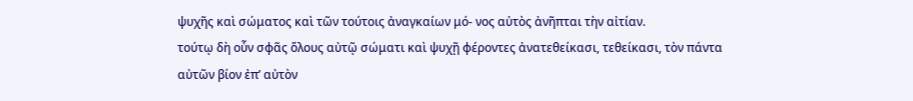ψυχῆς καὶ σώματος καὶ τῶν τούτοις ἀναγκαίων μό- νος αὐτὸς ἀνῆπται τὴν αἰτίαν.
τούτῳ δὴ οὖν σφᾶς ὅλους αὐτῷ σώματι καὶ ψυχῇ φέροντες ἀνατεθείκασι, τεθείκασι, τὸν πάντα αὐτῶν βίον ἐπ’ αὐτὸν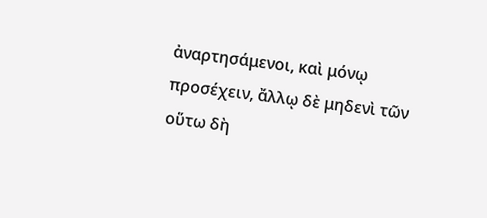ἀναρτησάμενοι, καὶ μόνῳ προσέχειν, ἄλλῳ δὲ μηδενὶ τῶν
οὕτω δὴ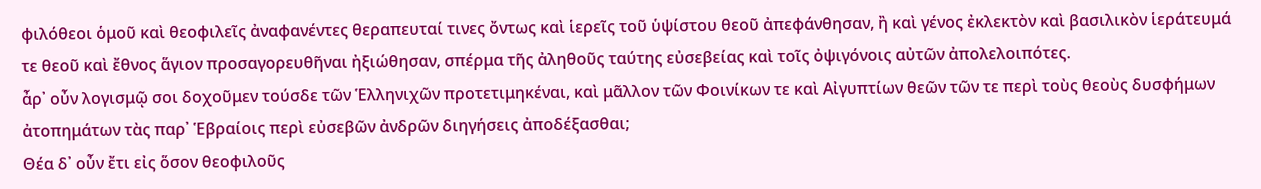φιλόθεοι ὁμοῦ καὶ θεοφιλεῖς ἀναφανέντες θεραπευταί τινες ὄντως καὶ ἱερεῖς τοῦ ὑψίστου θεοῦ ἀπεφάνθησαν, ἢ καὶ γένος ἐκλεκτὸν καὶ βασιλικὸν ἱεράτευμά τε θεοῦ καὶ ἔθνος ἅγιον προσαγορευθῆναι ἠξιώθησαν, σπέρμα τῆς ἀληθοῦς ταύτης εὐσεβείας καὶ τοῖς ὀψιγόνοις αὐτῶν ἀπολελοιπότες.
ἆρ᾿ οὖν λογισμῷ σοι δοχοῦμεν τούσδε τῶν Ἑλληνιχῶν προτετιμηκέναι, καὶ μᾶλλον τῶν Φοινίκων τε καὶ Αἰγυπτίων θεῶν τῶν τε περὶ τοὺς θεοὺς δυσφήμων ἀτοπημάτων τὰς παρ᾿ Ἑβραίοις περὶ εὐσεβῶν ἀνδρῶν διηγήσεις ἀποδέξασθαι;
Θέα δ᾿ οὖν ἔτι εἰς ὅσον θεοφιλοῦς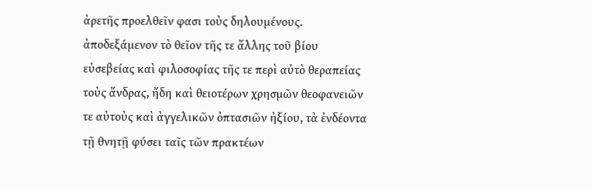ἀρετῆς προελθεῖν φασι τοὺς δηλουμένους. ἀποδεξάμενον τὸ θεῖον τῆς τε ἄλλης τοῦ βίου εὐσεβείας καὶ φιλοσοφίας τῆς τε περὶ αὐτὸ θεραπείας τοὺς ἄνδρας, ἤδη καὶ θειοτέρων χρησμῶν θεοφανειῶν τε αὐτοὺς καὶ ἀγγελικῶν ὀπτασιῶν ἠξίου, τὰ ἐνδέοντα τῇ θνητῇ φύσει ταῖς τῶν πρακτέων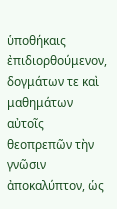ὑποθήκαις ἐπιδιορθούμενον, δογμάτων τε καὶ μαθημάτων αὐτοῖς θεοπρεπῶν τὴν γνῶσιν ἀποκαλύπτον, ὡς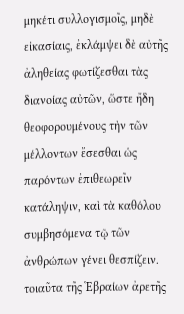μηκέτι συλλογισμοῖς, μηδὲ εἰκασίαις, ἐκλάμψει δὲ αὐτῆς ἀληθείας φωτίζεσθαι τὰς διανοίας αὐτῶν, ὥστε ἤδη θεοφορουμένους τὴν τῶν μέλλοντων ἔσεσθαι ὡς παρόντων ἐπιθεωρεῖν κατάληψιν, καὶ τὰ καθόλου συμβησόμενα τῷ τῶν ἀνθρώπων γένει θεσπίζειν.
τοιαῦτα τῆς Ἑβραίων ἀρετῆς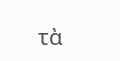τὰ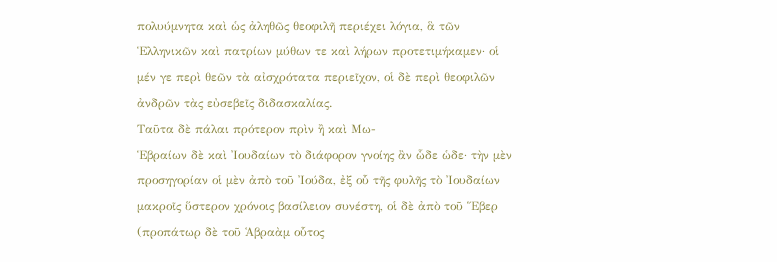πολυύμνητα καὶ ὡς ἀληθῶς θεοφιλῆ περιέχει λόγια, ἃ τῶν Ἑλληνικῶν καὶ πατρίων μύθων τε καὶ λήρων προτετιμήκαμεν· οἱ μέν γε περὶ θεῶν τὰ αἰσχρότατα περιεῖχον, οἱ δὲ περὶ θεοφιλῶν ἀνδρῶν τὰς εὐσεβεῖς διδασκαλίας.
Ταῦτα δὲ πάλαι πρότερον πρὶν ἢ καὶ Μω-
Ἑβραίων δὲ καὶ Ἰουδαίων τὸ διάφορον γνοίης ἂν ὧδε ὡδε· τὴν μὲν προσηγορίαν οἱ μὲν ἀπὸ τοῦ Ἰούδα, ἐξ οὗ τῆς φυλῆς τὸ Ἰουδαίων μακροῖς ὕστερον χρόνοις βασίλειον συνέστη, οἱ δὲ ἀπὸ τοῦ Ἕβερ (προπάτωρ δὲ τοῦ Ἁβραὰμ οὗτος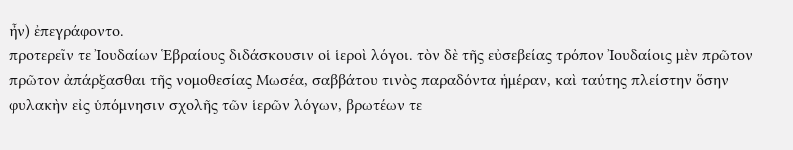ἦν) ἐπεγράφοντο.
προτερεῖν τε Ἰουδαίων Ἑβραίους διδάσκουσιν οἱ ἱεροὶ λόγοι. τὸν δὲ τῆς εὐσεβείας τρόπον Ἰουδαίοις μὲν πρῶτον πρῶτον ἀπάρξασθαι τῆς νομοθεσίας Μωσέα, σαββάτου τινὸς παραδόντα ἡμέραν, καὶ ταύτης πλείστην ὅσην φυλακὴν εἰς ὑπόμνησιν σχολῆς τῶν ἱερῶν λόγων, βρωτέων τε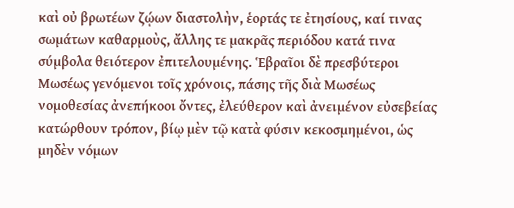καὶ οὐ βρωτέων ζῴων διαστολὴν, ἑορτάς τε ἐτησίους, καί τινας σωμάτων καθαρμοὺς, ἄλλης τε μακρᾶς περιόδου κατά τινα σύμβολα θειότερον ἐπιτελουμένης. Ἑβραῖοι δὲ πρεσβύτεροι Μωσέως γενόμενοι τοῖς χρόνοις, πάσης τῆς διὰ Μωσέως νομοθεσίας ἀνεπήκοοι ὄντες, ἐλεύθερον καὶ ἀνειμένον εὐσεβείας κατώρθουν τρόπον, βίῳ μὲν τῷ κατὰ φύσιν κεκοσμημένοι, ὡς μηδὲν νόμων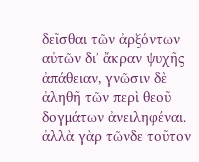δεῖσθαι τῶν ἀρξόντων αὐτῶν δι᾿ ἄκραν ψυχῆς ἀπάθειαν, γνῶσιν δὲ ἀληθῆ τῶν περὶ θεοῦ δογμάτων ἀνειληφέναι. ἀλλὰ γὰρ τῶνδε τοῦτον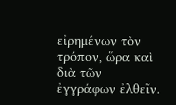εἰρημένων τὸν τρόπον, ὥρα καὶ διὰ τῶν ἐγγράφων ἐλθεῖν.